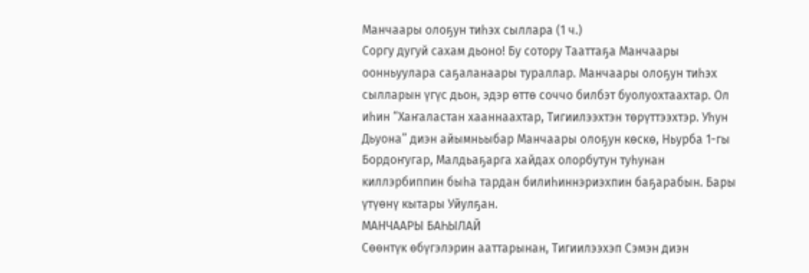Манчаары олоҕун тиһэх сыллара (1 ч.)
Соргу дугуй сахам дьоно! Бу сотору Тааттаҕа Манчаары оонньуулара саҕаланаары тураллар. Манчаары олоҕун тиһэх сылларын үгүс дьон, эдэр өттө соччо билбэт буолуохтаахтар. Ол иһин “Хаҥаластан хааннаахтар, Тигиилээхтэн төрүттээхтэр. Уһун Дьуона” диэн айымньыбар Манчаары олоҕун көскө, Ньурба 1-гы Бордоҥугар, Малдьаҕарга хайдах олорбутун туһунан киллэрбиппин быһа тардан билиһиннэриэхпин баҕарабын. Бары үтүөнү кытары Уйулҕан.
МАНЧААРЫ БАҺЫЛАЙ
Сөөнтүк өбүгэлэрин ааттарынан, Тигиилээхэп Сэмэн диэн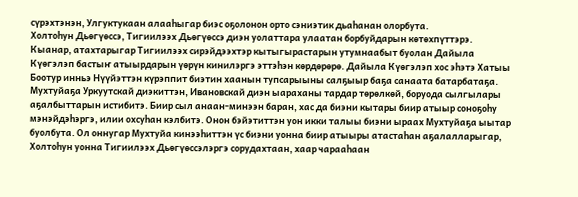сүрэхтэнэн, Улгуктукаан алааһыгар биэс оҕолонон орто сэниэтик дьаһанан олорбута.
Холтоһун Дьөгүөссэ, Тигиилээх Дьөгүөссэ диэн уолаттара улаатан борбуйдарын көтөхпүттэрэ. Кыанар, атахтарыгар Тигиилээх сирэйдээхтэр кытыгырастарын утумнаабыт буолан Дайыла Күөгэлэп бастыҥ атыырдарын үөрүн кинилэргэ эттэһэн көрдөрөрө. Дайыла Күөгэлэп хос эһэтэ Хатыы Боотур инньэ Нүүйэттэн күрэппит биэтин хаанын тупсарыыны салҕыыр баҕа санаата батарбатаҕа.
Мухтуйаҕа Уркуутскай диэкиттэн, Ивановскай диэн ыараханы тардар төрөлкөй, боруода сылгылары аҕалбыттарын истибитэ. Биир сыл анаан-минээн баран, хас да биэни кытары биир атыыр соноҕоһу мэнэйдэһэргэ, илии охсуһан кэлбитэ. Онон бэйэтиттэн уон икки талыы биэни ыраах Мухтуйаҕа ыытар буолбута. Ол оннугар Мухтуйа кинээһиттэн үс биэни уонна биир атыыры атастаһан аҕалалларыгар, Холтоһун уонна Тигиилээх Дьөгүөссэлэргэ сорудахтаан, хаар чарааһаан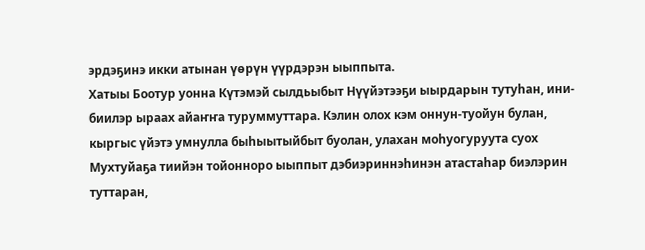эрдэҕинэ икки атынан үөрүн үүрдэрэн ыыппыта.
Хатыы Боотур уонна Күтэмэй сылдьыбыт Нүүйэтээҕи ыырдарын тутуһан, ини-биилэр ыраах айаҥҥа туруммуттара. Кэлин олох кэм оннун-туойун булан, кыргыс үйэтэ умнулла быһыытыйбыт буолан, улахан моһуогуруута суох Мухтуйаҕа тиийэн тойонноро ыыппыт дэбиэриннэһинэн атастаһар биэлэрин туттаран,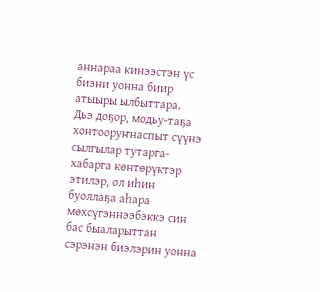аннараа кинээстэн үс биэни уонна биир атыыры ылбыттара.
Дьэ доҕор, модьу-таҕа хонтооруҥнаспыт сүүнэ сылгылар тутарга-хабарга көнтөрүктэр этилэр, ол иһин буоллаҕа аһара мөхсүгэннээбэккэ син бас быаларыттан сэрэнэн биэлэрин уонна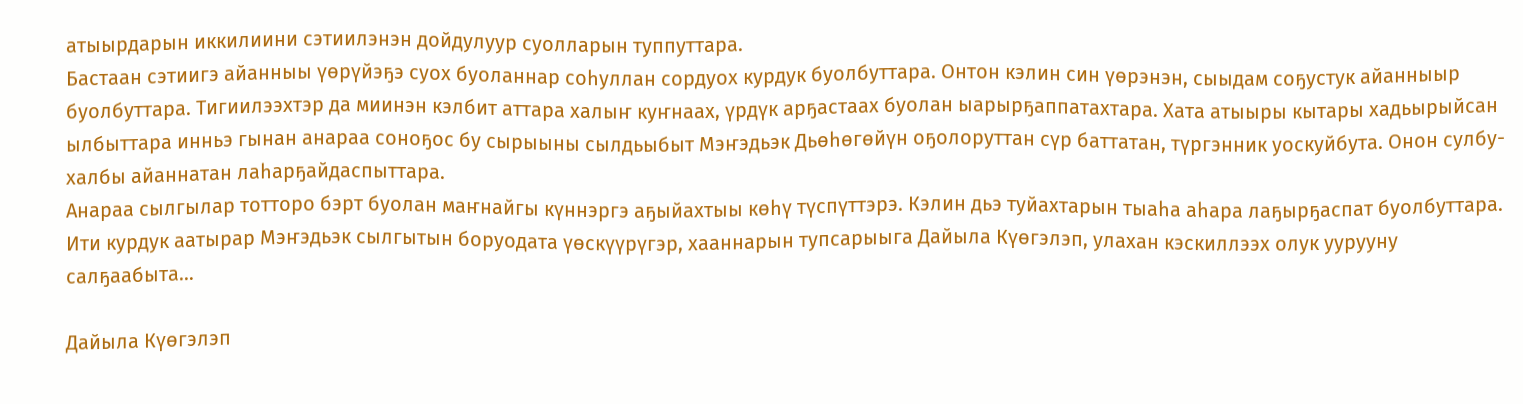атыырдарын иккилиини сэтиилэнэн дойдулуур суолларын туппуттара.
Бастаан сэтиигэ айанныы үөрүйэҕэ суох буоланнар соһуллан сордуох курдук буолбуттара. Онтон кэлин син үөрэнэн, сыыдам соҕустук айанныыр буолбуттара. Тигиилээхтэр да миинэн кэлбит аттара халыҥ куҥнаах, үрдүк арҕастаах буолан ыарырҕаппатахтара. Хата атыыры кытары хадьырыйсан ылбыттара инньэ гынан анараа соноҕос бу сырыыны сылдьыбыт Мэҥэдьэк Дьөһөгөйүн оҕолоруттан сүр баттатан, түргэнник уоскуйбута. Онон сулбу-халбы айаннатан лаһарҕайдаспыттара.
Анараа сылгылар тотторо бэрт буолан маҥнайгы күннэргэ аҕыйахтыы көһү түспүттэрэ. Кэлин дьэ туйахтарын тыаһа аһара лаҕырҕаспат буолбуттара.
Ити курдук аатырар Мэҥэдьэк сылгытын боруодата үөскүүрүгэр, хааннарын тупсарыыга Дайыла Күөгэлэп, улахан кэскиллээх олук уурууну салҕаабыта…

Дайыла Күөгэлэп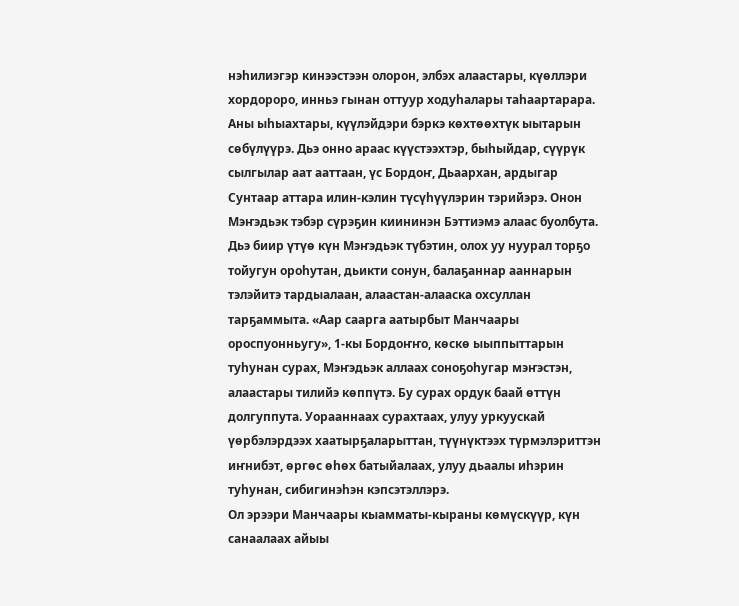нэһилиэгэр кинээстээн олорон, элбэх алаастары, күөллэри хордороро, инньэ гынан оттуур ходуһалары таһаартарара. Аны ыһыахтары, күүлэйдэри бэркэ көхтөөхтүк ыытарын сөбүлүүрэ. Дьэ онно араас күүстээхтэр, быһыйдар, сүүрүк сылгылар аат ааттаан, үс Бордоҥ, Дьаархан, ардыгар Сунтаар аттара илин-кэлин түсүһүүлэрин тэрийэрэ. Онон Мэҥэдьэк тэбэр сүрэҕин киининэн Бэттиэмэ алаас буолбута.
Дьэ биир үтүө күн Мэҥэдьэк түбэтин, олох уу нуурал торҕо тойугун ороһутан, дьикти сонун, балаҕаннар ааннарын тэлэйитэ тардыалаан, алаастан-алааска охсуллан тарҕаммыта. «Аар саарга аатырбыт Манчаары ороспуонньугу», 1-кы Бордоҥҥо, көскө ыыппыттарын туһунан сурах, Мэҥэдьэк аллаах соноҕоһугар мэҥэстэн, алаастары тилийэ көппүтэ. Бу сурах ордук баай өттүн долгуппута. Уорааннаах сурахтаах, улуу уркуускай үөрбэлэрдээх хаатырҕаларыттан, түүнүктээх түрмэлэриттэн иҥнибэт, өргөс өһөх батыйалаах, улуу дьаалы иһэрин туһунан, сибигинэһэн кэпсэтэллэрэ.
Ол эрээри Манчаары кыамматы-кыраны көмүскүүр, күн санаалаах айыы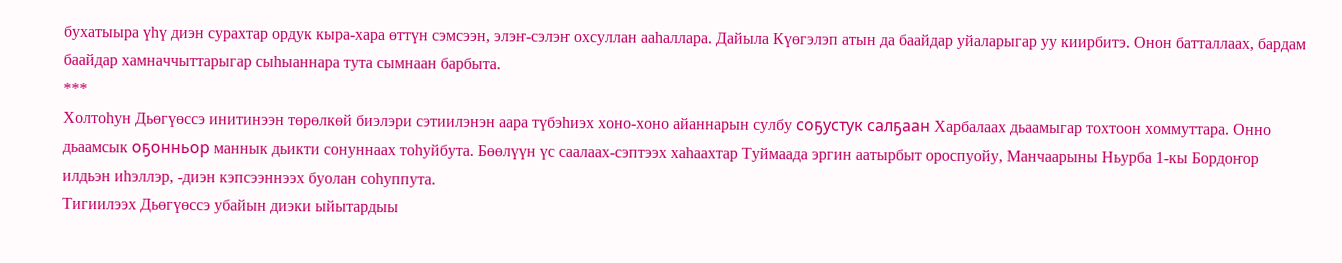бухатыыра үһү диэн сурахтар ордук кыра-хара өттүн сэмсээн, элэҥ-сэлэҥ охсуллан ааһаллара. Дайыла Күөгэлэп атын да баайдар уйаларыгар уу киирбитэ. Онон батталлаах, бардам баайдар хамначчыттарыгар сыһыаннара тута сымнаан барбыта.
***
Холтоһун Дьөгүөссэ инитинээн төрөлкөй биэлэри сэтиилэнэн аара түбэһиэх хоно-хоно айаннарын сулбу соҕустук салҕаан Харбалаах дьаамыгар тохтоон хоммуттара. Онно дьаамсык оҕонньор маннык дьикти сонуннаах тоһуйбута. Бөөлүүн үс саалаах-сэптээх хаһаахтар Туймаада эргин аатырбыт ороспуойу, Манчаарыны Ньурба 1-кы Бордоҥор илдьэн иһэллэр, -диэн кэпсээннээх буолан соһуппута.
Тигиилээх Дьөгүөссэ убайын диэки ыйытардыы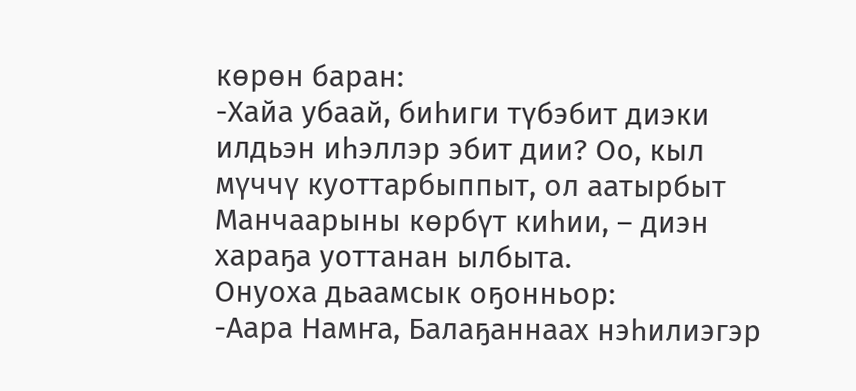көрөн баран:
-Хайа убаай, биһиги түбэбит диэки илдьэн иһэллэр эбит дии? Оо, кыл мүччү куоттарбыппыт, ол аатырбыт Манчаарыны көрбүт киһии, – диэн хараҕа уоттанан ылбыта.
Онуоха дьаамсык оҕонньор:
-Аара Намҥа, Балаҕаннаах нэһилиэгэр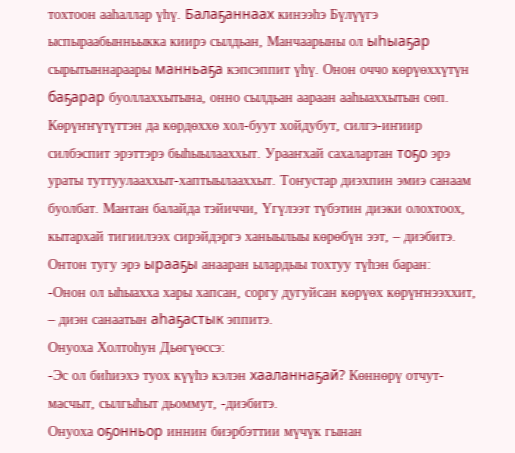тохтоон ааһаллар үһү. Балаҕаннаах кинээһэ Бүлүүгэ ыспыраабынньыкка киирэ сылдьан, Манчаарыны ол ыһыаҕар сырытыннараары манньаҕа кэпсэппит үһү. Онон оччо көрүөххүтүн баҕарар буоллаххытына, онно сылдьан аараан ааһыаххытын сөп. Көрүҥҥүтүттэн да көрдөххө хол-буут хойдубут, силгэ-иҥиир силбэспит эрэттэрэ быһыылааххыт. Урааҥхай сахалартан тоҕо эрэ ураты туттуулааххыт-хаптыылааххыт. Тоҥустар диэхпин эмиэ санаам буолбат. Мантан балайда тэйиччи, Үгүлээт түбэтин диэки олохтоох, кытархай тигиилээх сирэйдэргэ ханыылыы көрөбүн ээт, – диэбитэ.
Онтон тугу эрэ ырааҕы анааран ылардыы тохтуу түһэн баран:
-Онон ол ыһыахха хары хапсан, соргу дугуйсан көрүөх көрүҥнээххит, – диэн санаатын аһаҕастык эппитэ.
Онуоха Холтоһун Дьөгүөссэ:
-Эс ол биһиэхэ туох күүһэ кэлэн хааланнаҕай? Көннөрү отчут-масчыт, сылгыһыт дьоммут, -диэбитэ.
Онуоха оҕонньор иннин биэрбэттии мүчүк гынан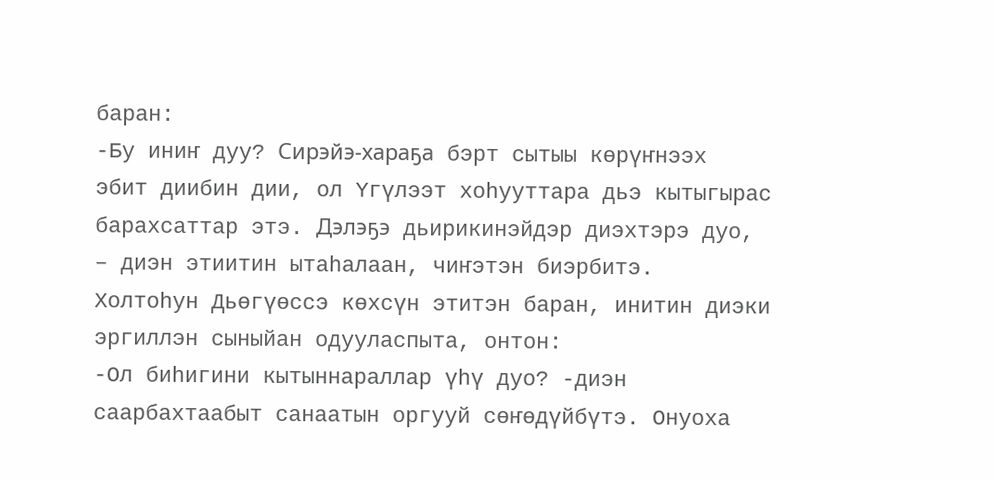баран:
-Бу иниҥ дуу? Сирэйэ-хараҕа бэрт сытыы көрүҥнээх эбит диибин дии, ол Үгүлээт хоһууттара дьэ кытыгырас барахсаттар этэ. Дэлэҕэ дьирикинэйдэр диэхтэрэ дуо, – диэн этиитин ытаһалаан, чиҥэтэн биэрбитэ.
Холтоһун Дьөгүөссэ көхсүн этитэн баран, инитин диэки эргиллэн сыныйан одууласпыта, онтон:
-Ол биһигини кытыннараллар үһү дуо? -диэн саарбахтаабыт санаатын оргууй сөҥөдүйбүтэ. Онуоха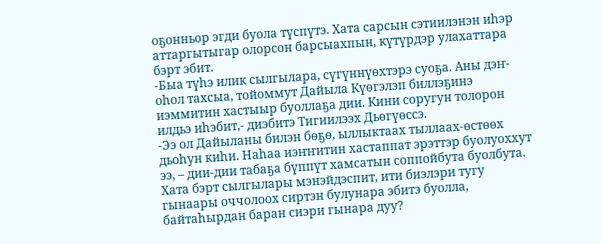оҕонньор эгди буола түспүтэ. Хата сарсын сэтиилэнэн иһэр аттаргытыгар олорсон барсыахпын, күтүрдэр улахаттара бэрт эбит.
-Быа түһэ илик сылгылара, сүгүннүөхтэрэ суоҕа. Аны дэҥ-оһол тахсыа, тойоммут Дайыла Күөгэлэп биллэҕинэ иэммитин хастыыр буоллаҕа дии. Кини соругун толорон илдьэ иһэбит,- диэбитэ Тигиилээх Дьөгүөссэ.
-Ээ ол Дайыланы билэн бөҕө, ыллыктаах тыллаах-өстөөх дьоһун киһи. Наһаа иэҥҥитин хастаппат эрэттэр буолуоххут ээ, – дии-дии табаҕа бүппүт хамсатын соппойбута буолбута. Хата бэрт сылгылары мэнэйдэспит, ити биэлэри тугу гынаары оччолоох сиртэн булунара эбитэ буолла, байтаһырдан баран сиэри гынара дуу?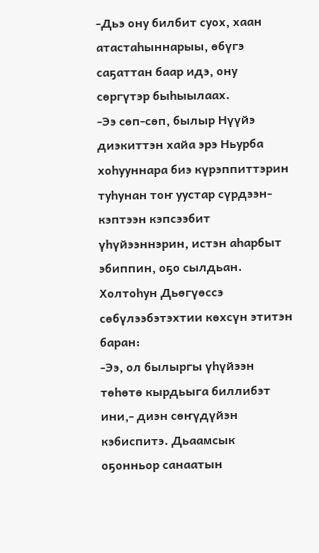-Дьэ ону билбит суох, хаан атастаһыннарыы, өбүгэ саҕаттан баар идэ, ону сөргүтэр быһыылаах.
-Ээ сөп-сөп, былыр Нүүйэ диэкиттэн хайа эрэ Ньурба хоһууннара биэ күрэппиттэрин туһунан тоҥ уустар сүрдээн-кэптээн кэпсээбит үһүйээннэрин, истэн аһарбыт эбиппин, оҕо сылдьан.
Холтоһун Дьөгүөссэ сөбүлээбэтэхтии көхсүн этитэн баран:
-Ээ, ол былыргы үһүйээн төһөтө кырдьыга биллибэт ини,- диэн сөҥүдүйэн кэбиспитэ. Дьаамсык оҕонньор санаатын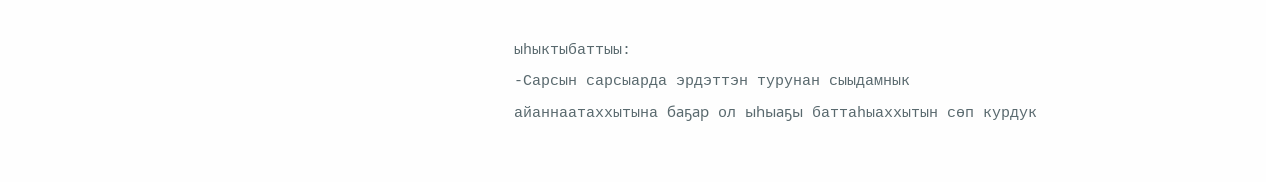ыһыктыбаттыы:
-Сарсын сарсыарда эрдэттэн турунан сыыдамнык айаннаатаххытына баҕар ол ыһыаҕы баттаһыаххытын сөп курдук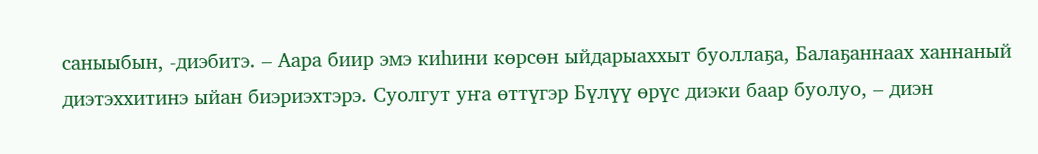саныыбын, -диэбитэ. – Аара биир эмэ киһини көрсөн ыйдарыаххыт буоллаҕа, Балаҕаннаах ханнаный диэтэххитинэ ыйан биэриэхтэрэ. Суолгут уҥа өттүгэр Бүлүү өрүс диэки баар буолуо, – диэн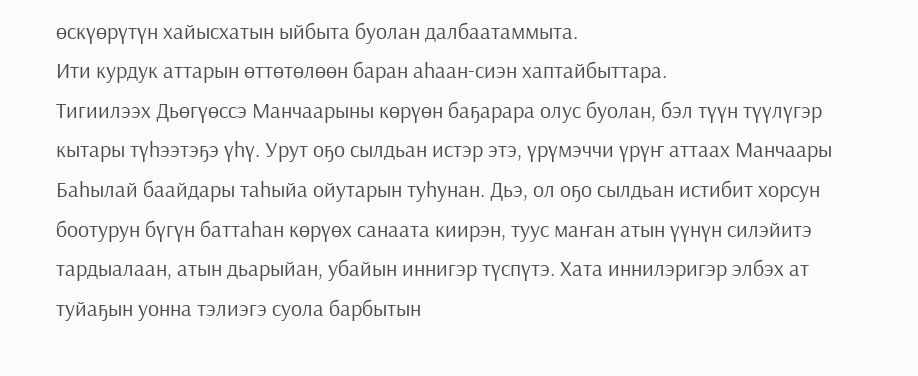өскүөрүтүн хайысхатын ыйбыта буолан далбаатаммыта.
Ити курдук аттарын өттөтөлөөн баран аһаан-сиэн хаптайбыттара.
Тигиилээх Дьөгүөссэ Манчаарыны көрүөн баҕарара олус буолан, бэл түүн түүлүгэр кытары түһээтэҕэ үһү. Урут оҕо сылдьан истэр этэ, үрүмэччи үрүҥ аттаах Манчаары Баһылай баайдары таһыйа ойутарын туһунан. Дьэ, ол оҕо сылдьан истибит хорсун боотурун бүгүн баттаһан көрүөх санаата киирэн, туус маҥан атын үүнүн силэйитэ тардыалаан, атын дьарыйан, убайын иннигэр түспүтэ. Хата иннилэригэр элбэх ат туйаҕын уонна тэлиэгэ суола барбытын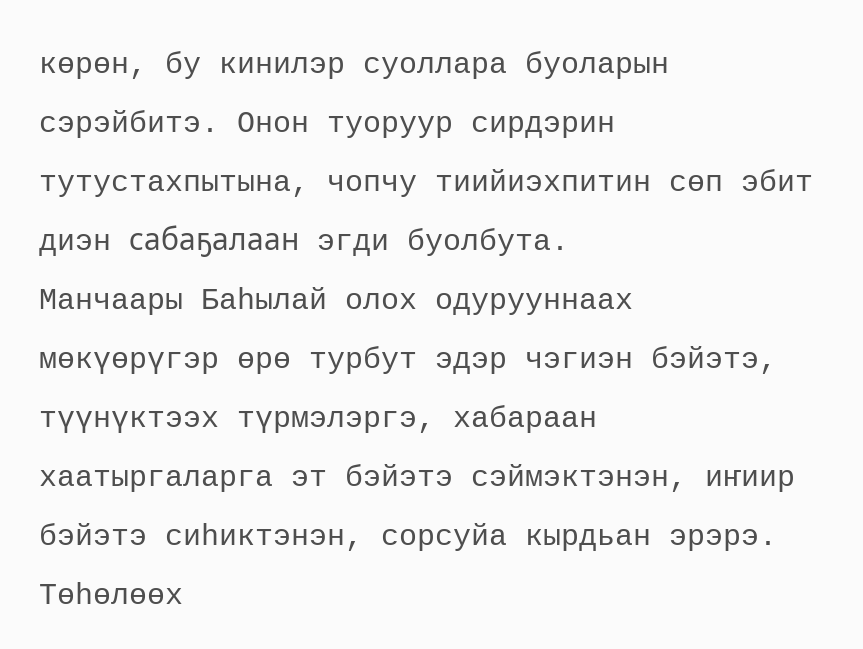көрөн, бу кинилэр суоллара буоларын сэрэйбитэ. Онон туоруур сирдэрин тутустахпытына, чопчу тиийиэхпитин сөп эбит диэн сабаҕалаан эгди буолбута.
Манчаары Баһылай олох одурууннаах мөкүөрүгэр өрө турбут эдэр чэгиэн бэйэтэ, түүнүктээх түрмэлэргэ, хабараан хаатыргаларга эт бэйэтэ сэймэктэнэн, иҥиир бэйэтэ сиһиктэнэн, сорсуйа кырдьан эрэрэ. Төһөлөөх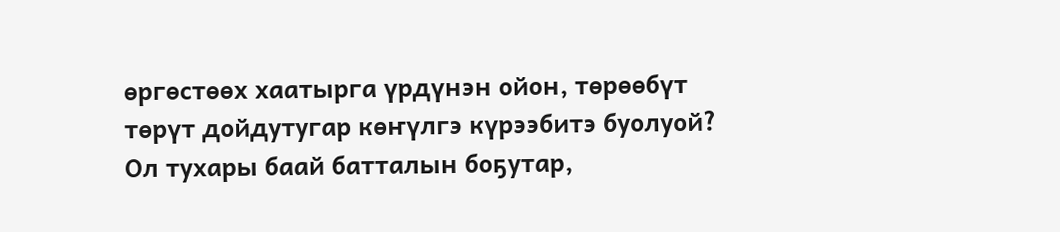өргөстөөх хаатырга үрдүнэн ойон, төрөөбүт төрүт дойдутугар көҥүлгэ күрээбитэ буолуой? Ол тухары баай батталын боҕутар,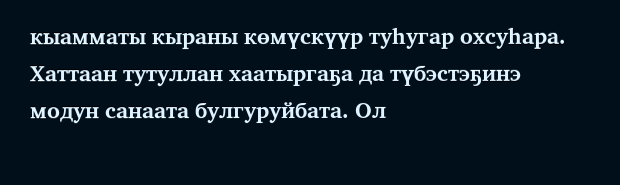кыамматы кыраны көмүскүүр туһугар охсуһара.
Хаттаан тутуллан хаатыргаҕа да түбэстэҕинэ модун санаата булгуруйбата. Ол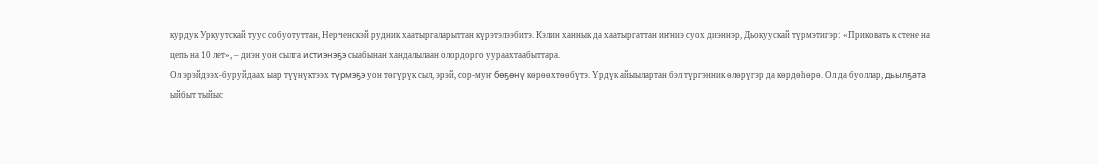курдук Уркуутскай туус собуотуттан, Нерченскэй рудник хаатыргаларыттан күрэтэлээбитэ. Кэлин ханнык да хаатыргаттан иҥниэ суох диэннэр, Дьокуускай түрмэтигэр: «Приковать к стене на цепь на 10 лет», – диэн уон сылга истиэнэҕэ сыабынан хандалылаан олордорго уураахтаабыттара.
Ол эрэйдээх-буруйдаах ыар түүнүктээх түрмэҕэ уон төгүрүк сыл, эрэй, сор-муҥ бөҕөнү көрөөхтөөбүтэ. Үрдүк айыылартан бэл түргэнник өлөрүгэр да көрдөһөрө. Ол да буоллар, дьылҕата ыйбыт тыйыс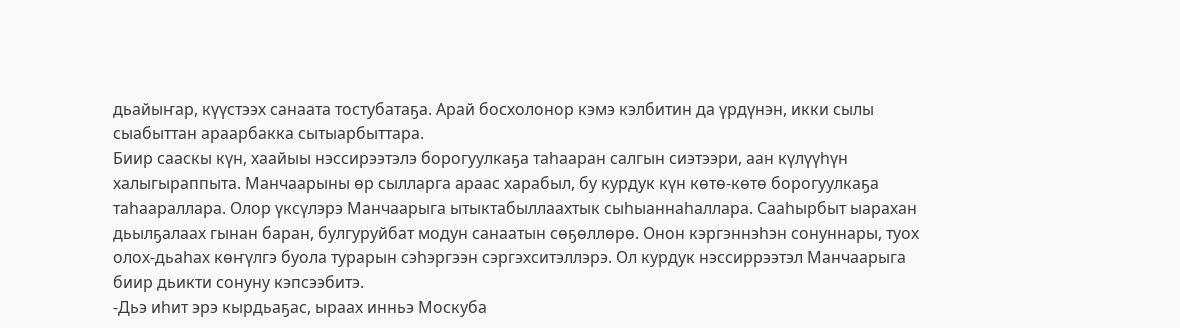дьайыҥар, күүстээх санаата тостубатаҕа. Арай босхолонор кэмэ кэлбитин да үрдүнэн, икки сылы сыабыттан араарбакка сытыарбыттара.
Биир сааскы күн, хаайыы нэссирээтэлэ борогуулкаҕа таһааран салгын сиэтээри, аан күлүүһүн халыгыраппыта. Манчаарыны өр сылларга араас харабыл, бу курдук күн көтө-көтө борогуулкаҕа таһаараллара. Олор үксүлэрэ Манчаарыга ытыктабыллаахтык сыһыаннаһаллара. Сааһырбыт ыарахан дьылҕалаах гынан баран, булгуруйбат модун санаатын сөҕөллөрө. Онон кэргэннэһэн сонуннары, туох олох-дьаһах көҥүлгэ буола турарын сэһэргээн сэргэхситэллэрэ. Ол курдук нэссиррээтэл Манчаарыга биир дьикти сонуну кэпсээбитэ.
-Дьэ иһит эрэ кырдьаҕас, ыраах инньэ Москуба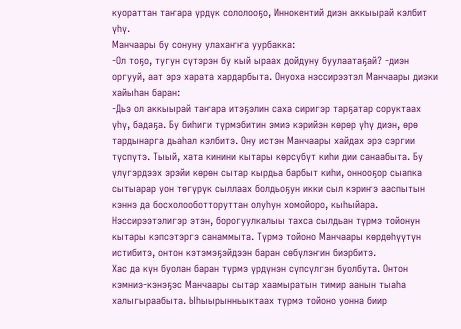куораттан таҥара үрдүк сололооҕо, Иннокентий диэн аккыырай кэлбит үһү.
Манчаары бу сонуну улахаҥҥа уурбакка:
-Ол тоҕо, тугун сүтэрэн бу кый ыраах дойдуну буулаатаҕай? -диэн оргууй, аат эрэ харата хардарбыта. Онуоха нэссирээтэл Манчаары диэки хайыһан баран:
-Дьэ ол аккыырай таҥара итэҕэлин саха сиригэр тарҕатар соруктаах үһү, бадаҕа. Бу биһиги түрмэбитин эмиэ кэрийэн көрөр үһү диэн, өрө тардынарга дьаһал кэлбитэ. Ону истэн Манчаары хайдах эрэ сэргии түспүтэ. Тыый, хата кинини кытары көрсүбүт киһи дии санаабыта. Бу үлүгэрдээх эрэйи көрөн сытар кырдьа барбыт киһи, оннооҕор сыапка сытыарар уон төгүрүк сыллаах болдьоҕун икки сыл кэриҥэ ааспытын кэннэ да босхолооботторуттан олуһун хомойоро, кыһыйара.
Нэссирээтэлигэр этэн, борогуулкалыы тахса сылдьан түрмэ тойонун кытары кэпсэтэргэ санаммыта. Түрмэ тойоно Манчаары көрдөһүүтүн истибитэ, онтон кэтэмэҕэйдээн баран сөбүлэҥин биэрбитэ.
Хас да күн буолан баран түрмэ үрдүнэн сүпсүлгэн буолбута. Онтон кэмниэ-кэнэҕэс Манчаары сытар хаамыратын тимир аанын тыаһа халыгыраабыта. Ыһыырынньыктаах түрмэ тойоно уонна биир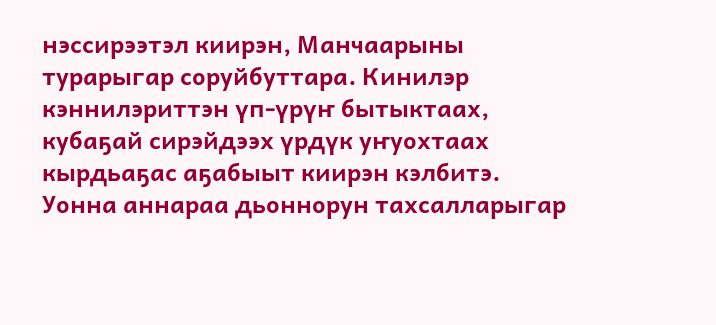нэссирээтэл киирэн, Манчаарыны турарыгар соруйбуттара. Кинилэр кэннилэриттэн үп-үрүҥ бытыктаах, кубаҕай сирэйдээх үрдүк уҥуохтаах кырдьаҕас аҕабыыт киирэн кэлбитэ. Уонна аннараа дьоннорун тахсалларыгар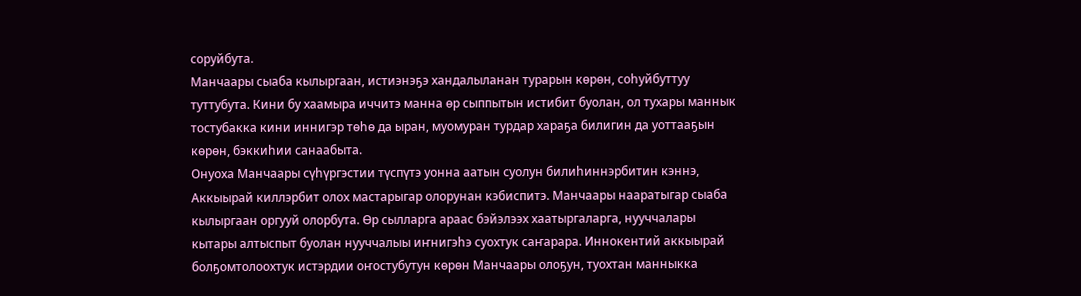соруйбута.
Манчаары сыаба кылыргаан, истиэнэҕэ хандалыланан турарын көрөн, соһуйбуттуу туттубута. Кини бу хаамыра иччитэ манна өр сыппытын истибит буолан, ол тухары маннык тостубакка кини иннигэр төһө да ыран, муомуран турдар хараҕа билигин да уоттааҕын көрөн, бэккиһии санаабыта.
Онуоха Манчаары сүһүргэстии түспүтэ уонна аатын суолун билиһиннэрбитин кэннэ, Аккыырай киллэрбит олох мастарыгар олорунан кэбиспитэ. Манчаары нааратыгар сыаба кылыргаан оргууй олорбута. Өр сылларга араас бэйэлээх хаатыргаларга, нууччалары кытары алтыспыт буолан нууччалыы иҥнигэһэ суохтук саҥарара. Иннокентий аккыырай болҕомтолоохтук истэрдии оҥостубутун көрөн Манчаары олоҕун, туохтан манныкка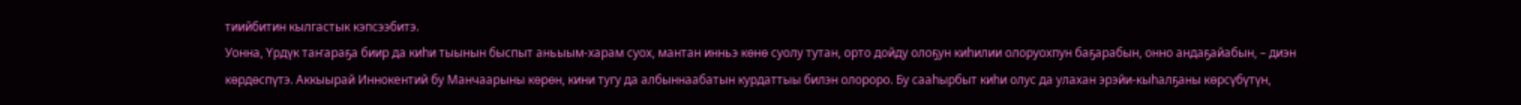тиийбитин кылгастык кэпсээбитэ.
Уонна, Үрдүк таҥараҕа биир да киһи тыынын быспыт аньыым-харам суох, мантан инньэ көнө суолу тутан, орто дойду олоҕун киһилии олоруохпун баҕарабын, онно андаҕайабын, – диэн көрдөспүтэ. Аккыырай Иннокентий бу Манчаарыны көрөн, кини тугу да албыннаабатын курдаттыы билэн олороро. Бу сааһырбыт киһи олус да улахан эрэйи-кыһалҕаны көрсүбүтүн,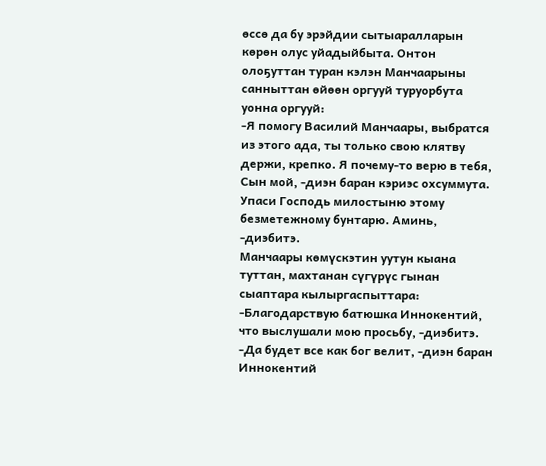өссө да бу эрэйдии сытыаралларын көрөн олус уйадыйбыта. Онтон олоҕуттан туран кэлэн Манчаарыны санныттан өйөөн оргууй туруорбута уонна оргууй:
-Я помогу Василий Манчаары, выбратся из этого ада, ты только свою клятву держи, крепко. Я почему-то верю в тебя, Сын мой, -диэн баран кэриэс охсуммута. Упаси Господь милостыню этому безметежному бунтарю. Аминь, -диэбитэ.
Манчаары көмүскэтин уутун кыана туттан, махтанан сүгүрүс гынан сыаптара кылыргаспыттара:
-Благодарствую батюшка Иннокентий, что выслушали мою просьбу, -диэбитэ.
-Да будет все как бог велит, -диэн баран Иннокентий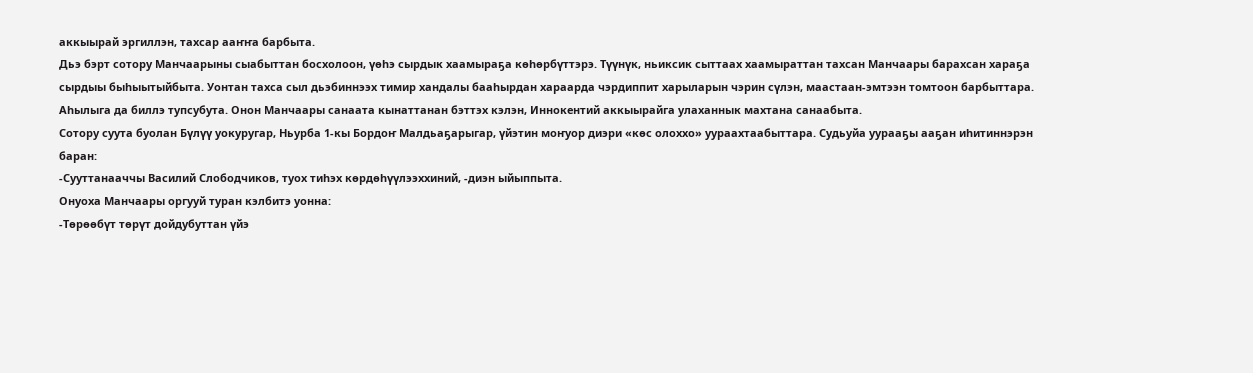аккыырай эргиллэн, тахсар ааҥҥа барбыта.
Дьэ бэрт сотору Манчаарыны сыабыттан босхолоон, үөһэ сырдык хаамыраҕа көһөрбүттэрэ. Түүнүк, ньиксик сыттаах хаамыраттан тахсан Манчаары барахсан хараҕа сырдыы быһыытыйбыта. Уонтан тахса сыл дьэбиннээх тимир хандалы бааһырдан хараарда чэрдиппит харыларын чэрин сүлэн, маастаан-эмтээн томтоон барбыттара. Аһылыга да биллэ тупсубута. Онон Манчаары санаата кынаттанан бэттэх кэлэн, Иннокентий аккыырайга улаханнык махтана санаабыта.
Сотору суута буолан Бүлүү уокуругар, Ньурба 1-кы Бордоҥ Малдьаҕарыгар, үйэтин моҥуор диэри «көс олоххо» уураахтаабыттара. Судьуйа уурааҕы ааҕан иһитиннэрэн баран:
-Сууттанааччы Василий Слободчиков, туох тиһэх көрдөһүүлээххиний, -диэн ыйыппыта.
Онуоха Манчаары оргууй туран кэлбитэ уонна:
-Төрөөбүт төрүт дойдубуттан үйэ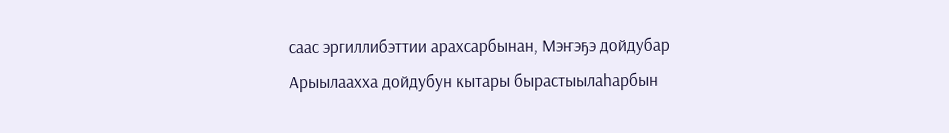саас эргиллибэттии арахсарбынан, Мэҥэҕэ дойдубар Арыылаахха дойдубун кытары бырастыылаһарбын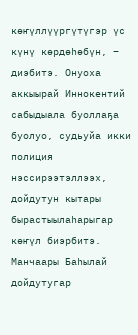көҥүллүүргүтүгэр үс күнү көрдөһөбүн, – диэбитэ. Онуоха аккыырай Иннокентий сабыдыала буоллаҕа буолуо, судьуйа икки полиция нэссирээтэллээх, дойдутун кытары бырастыылаһарыгар көҥүл биэрбитэ.
Манчаары Баһылай дойдутугар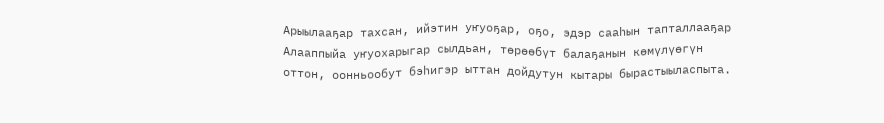Арыылааҕар тахсан, ийэтин уҥуоҕар, оҕо, эдэр сааһын тапталлааҕар Алааппыйа уҥуохарыгар сылдьан, төрөөбүт балаҕанын көмүлүөгүн оттон, оонньообут бэһигэр ыттан дойдутун кытары бырастыыласпыта.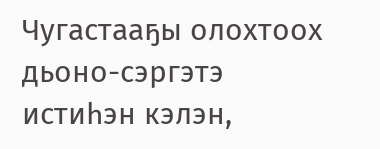Чугастааҕы олохтоох дьоно-сэргэтэ истиһэн кэлэн,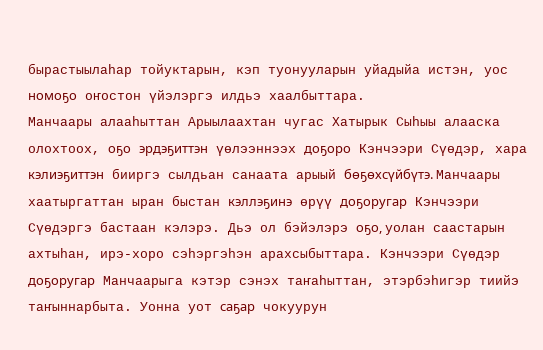бырастыылаһар тойуктарын, кэп туонууларын уйадыйа истэн, уос номоҕо оҥостон үйэлэргэ илдьэ хаалбыттара.
Манчаары алааһыттан Арыылаахтан чугас Хатырык Сыһыы алааска олохтоох, оҕо эрдэҕиттэн үөлээннээх доҕоро Кэнчээри Сүөдэр, хара кэлиэҕиттэн бииргэ сылдьан санаата арыый бөҕөхсүйбүтэ. Манчаары хаатыргаттан ыран быстан кэллэҕинэ өрүү доҕоругар Кэнчээри Сүөдэргэ бастаан кэлэрэ. Дьэ ол бэйэлэрэ оҕо, уолан саастарын ахтыһан, ирэ-хоро сэһэргэһэн арахсыбыттара. Кэнчээри Сүөдэр доҕоругар Манчаарыга кэтэр сэнэх таҥаһыттан, этэрбэһигэр тиийэ таҥыннарбыта. Уонна уот саҕар чокуурун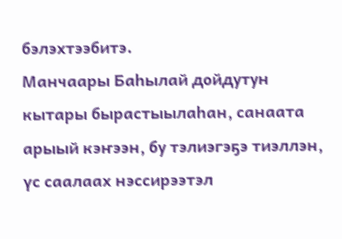бэлэхтээбитэ.
Манчаары Баһылай дойдутун кытары бырастыылаһан, санаата арыый кэҥээн, бу тэлиэгэҕэ тиэллэн, үс саалаах нэссирээтэл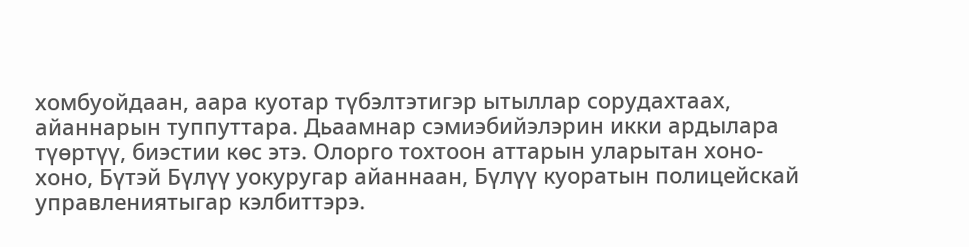хомбуойдаан, аара куотар түбэлтэтигэр ытыллар сорудахтаах, айаннарын туппуттара. Дьаамнар сэмиэбийэлэрин икки ардылара түөртүү, биэстии көс этэ. Олорго тохтоон аттарын уларытан хоно-хоно, Бүтэй Бүлүү уокуругар айаннаан, Бүлүү куоратын полицейскай управлениятыгар кэлбиттэрэ.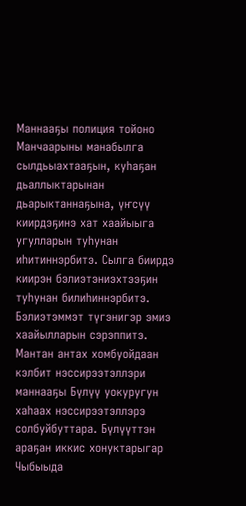Маннааҕы полиция тойоно Манчаарыны манабылга сылдьыахтааҕын, куһаҕан дьаллыктарынан дьарыктаннаҕына, үҥсүү киирдэҕинэ хат хаайыыга угулларын туһунан иһитиннэрбитэ. Сылга биирдэ киирэн бэлиэтэниэхтээҕин туһунан билиһиннэрбитэ. Бэлиэтэммэт түгэнигэр эмиэ хаайылларын сэрэппитэ.
Мантан антах хомбуойдаан кэлбит нэссирээтэллэри маннааҕы Бүлүү уокуругун хаһаах нэссирээтэллэрэ солбуйбуттара. Бүлүүттэн араҕан иккис хонуктарыгар Чыбыыда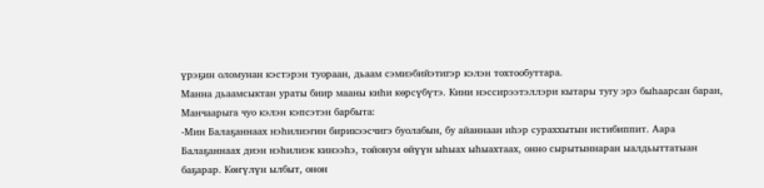үрэҕин оломунан кэстэрэн туораан, дьаам сэмиэбийэтигэр кэлэн тохтообуттара.
Манна дьаамсыктан ураты биир мааны киһи көрсүбүтэ. Кини нэссирээтэллэри кытары тугу эрэ быһаарсан баран, Манчаарыга чуо кэлэн кэпсэтэн барбыта:
-Мин Балаҕаннаах нэһилиэгин бирикээсчигэ буолабын, бу айаннаан иһэр сураххытын истибиппит. Аара Балаҕаннаах диэн нэһилиэк кинээһэ, тойонум өйүүн ыһыах ыһыахтаах, онно сырытыннаран ыалдьыттатыан баҕарар. Көҥүлүн ылбыт, онон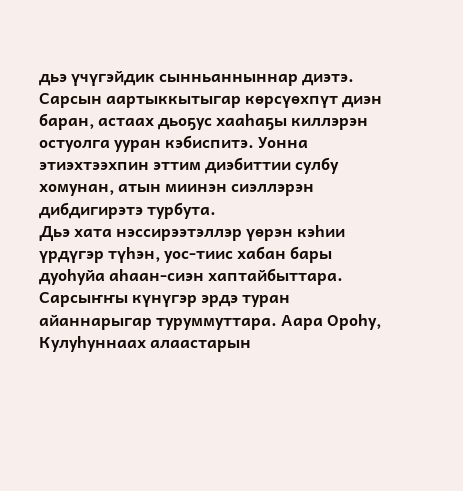дьэ үчүгэйдик сынньанныннар диэтэ. Сарсын аартыккытыгар көрсүөхпүт диэн баран, астаах дьоҕус хааһаҕы киллэрэн остуолга ууран кэбиспитэ. Уонна этиэхтээхпин эттим диэбиттии сулбу хомунан, атын миинэн сиэллэрэн дибдигирэтэ турбута.
Дьэ хата нэссирээтэллэр үөрэн кэһии үрдүгэр түһэн, уос-тиис хабан бары дуоһуйа аһаан-сиэн хаптайбыттара. Сарсыҥҥы күнүгэр эрдэ туран айаннарыгар туруммуттара. Аара Ороһу, Кулуһуннаах алаастарын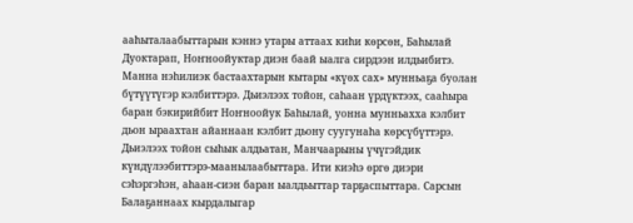ааһыталаабыттарын кэннэ утары аттаах киһи көрсөн, Баһылай Дуоктарап, Ноҥноойуктар диэн баай ыалга сирдээн илдьибитэ. Манна нэһилиэк бастаахтарын кытары «күөх сах» мунньаҕа буолан бүтүүтүгэр кэлбиттэрэ. Дьиэлээх тойон, саһаан үрдүктээх, сааһыра баран бэкирийбит Ноҥноойук Баһылай, уонна мунньахха кэлбит дьон ыраахтан айаннаан кэлбит дьону суугунаһа көрсүбүттэрэ. Дьиэлээх тойон сыһык алдьатан, Манчаарыны үчүгэйдик күндүлээбиттэрэ-маанылаабыттара. Ити киэһэ өргө диэри сэһэргэһэн, аһаан-сиэн баран ыалдьыттар тарҕаспыттара. Сарсын Балаҕаннаах кырдалыгар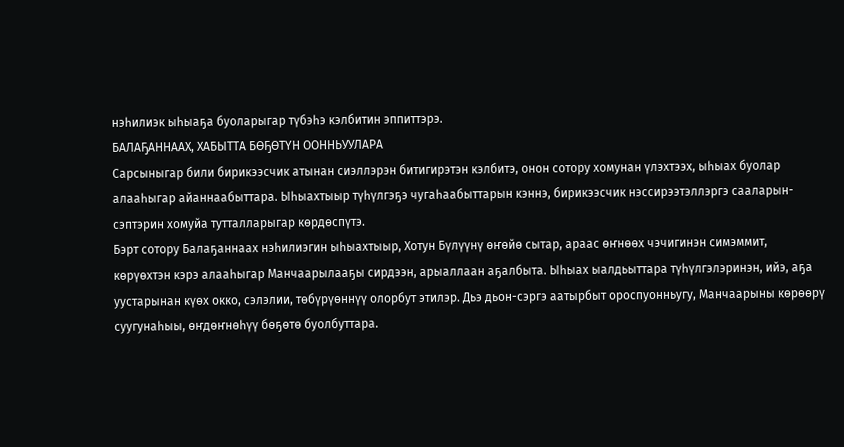нэһилиэк ыһыаҕа буоларыгар түбэһэ кэлбитин эппиттэрэ.
БАЛАҔАННААХ, ХАБЫТТА БӨҔӨТҮН ООННЬУУЛАРА
Сарсыныгар били бирикээсчик атынан сиэллэрэн битигирэтэн кэлбитэ, онон сотору хомунан үлэхтээх, ыһыах буолар алааһыгар айаннаабыттара. Ыһыахтыыр түһүлгэҕэ чугаһаабыттарын кэннэ, бирикээсчик нэссирээтэллэргэ сааларын-сэптэрин хомуйа тутталларыгар көрдөспүтэ.
Бэрт сотору Балаҕаннаах нэһилиэгин ыһыахтыыр, Хотун Бүлүүнү өҥөйө сытар, араас өҥнөөх чэчигинэн симэммит, көрүөхтэн кэрэ алааһыгар Манчаарылааҕы сирдээн, арыаллаан аҕалбыта. Ыһыах ыалдьыттара түһүлгэлэринэн, ийэ, аҕа уустарынан күөх окко, сэлэлии, төбүрүөннүү олорбут этилэр. Дьэ дьон-сэргэ аатырбыт ороспуонньугу, Манчаарыны көрөөрү суугунаһыы, өҥдөҥнөһүү бөҕөтө буолбуттара.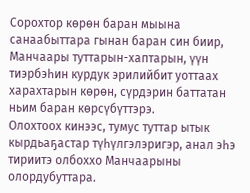Сорохтор көрөн баран мыына санаабыттара гынан баран син биир, Манчаары туттарын-хаптарын, үүн тиэрбэһин курдук эрилийбит уоттаах харахтарын көрөн, сүрдэрин баттатан ньим баран көрсүбүттэрэ.
Олохтоох кинээс, тумус туттар ытык кырдьаҕастар түһүлгэлэригэр, анал эһэ тириитэ олбоххо Манчаарыны олордубуттара.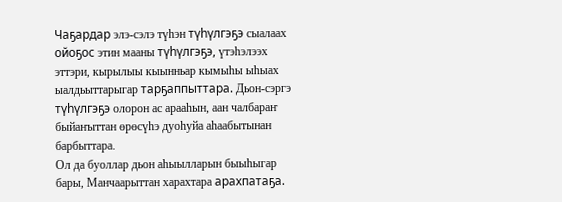Чаҕардар элэ-сэлэ түһэн түһүлгэҕэ сыалаах ойоҕос этин мааны түһүлгэҕэ, үтэһэлээх эттэри, кырылыы кыынньар кымыһы ыһыах ыалдьыттарыгар тарҕаппыттара. Дьон-сэргэ түһүлгэҕэ олорон ас арааһын, аан чалбараҥ быйаҥыттан өрөсүһэ дуоһуйа аһаабытынан барбыттара.
Ол да буоллар дьон аһыылларын быыһыгар бары, Манчаарыттан харахтара арахпатаҕа.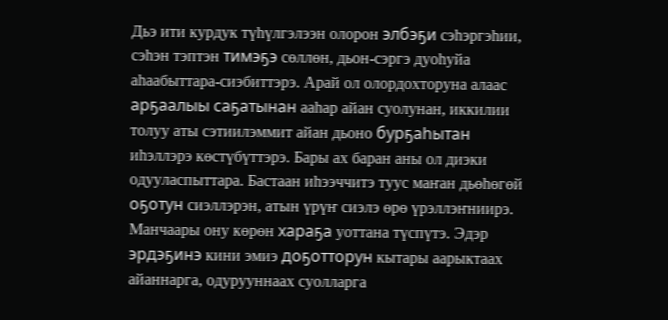Дьэ ити курдук түһүлгэлээн олорон элбэҕи сэһэргэһии, сэһэн тэптэн тимэҕэ сөллөн, дьон-сэргэ дуоһуйа аһаабыттара-сиэбиттэрэ. Арай ол олордохторуна алаас арҕаалыы саҕатынан ааһар айан суолунан, иккилии толуу аты сэтиилэммит айан дьоно бурҕаһытан иһэллэрэ көстүбүттэрэ. Бары ах баран аны ол диэки одууласпыттара. Бастаан иһээччитэ туус маҥан дьөһөгөй оҕотун сиэллэрэн, атын үрүҥ сиэлэ өрө үрэллэҥниирэ. Манчаары ону көрөн хараҕа уоттана түспүтэ. Эдэр эрдэҕинэ кини эмиэ доҕотторун кытары аарыктаах айаннарга, одурууннаах суолларга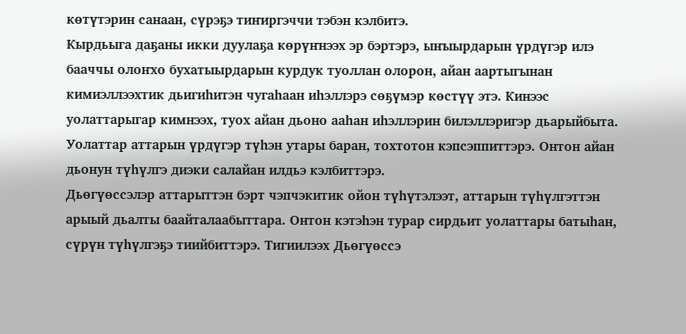көтүтэрин санаан, сүрэҕэ тиҥиргэччи тэбэн кэлбитэ.
Кырдьыга даҕаны икки дуулаҕа көрүҥнээх эр бэртэрэ, ыҥыырдарын үрдүгэр илэ бааччы олоҥхо бухатыырдарын курдук туоллан олорон, айан аартыгынан кимиэллээхтик дьигиһитэн чугаһаан иһэллэрэ сөҕүмэр көстүү этэ. Кинээс уолаттарыгар кимнээх, туох айан дьоно ааһан иһэллэрин билэллэригэр дьарыйбыта. Уолаттар аттарын үрдүгэр түһэн утары баран, тохтотон кэпсэппиттэрэ. Онтон айан дьонун түһүлгэ диэки салайан илдьэ кэлбиттэрэ.
Дьөгүөссэлэр аттарыттэн бэрт чэпчэкитик ойон түһүтэлээт, аттарын түһүлгэттэн арыый дьалты баайталаабыттара. Онтон кэтэһэн турар сирдьит уолаттары батыһан, сүрүн түһүлгэҕэ тиийбиттэрэ. Тигиилээх Дьөгүөссэ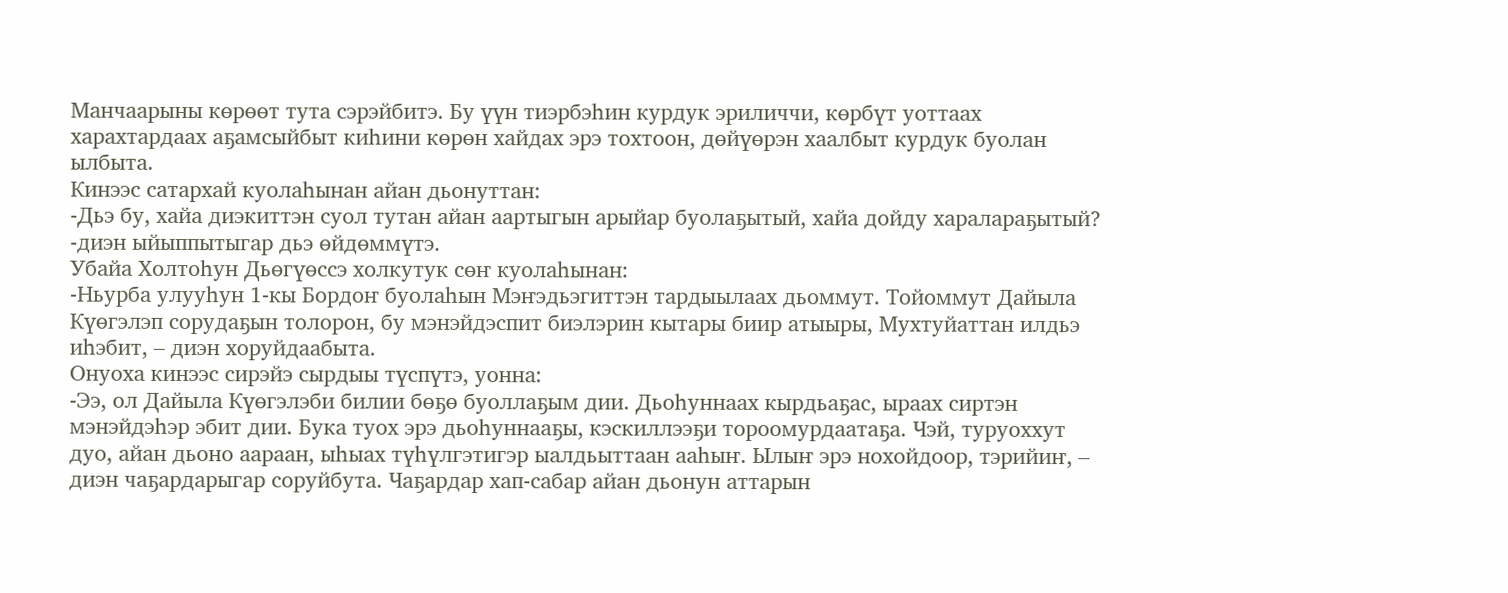Манчаарыны көрөөт тута сэрэйбитэ. Бу үүн тиэрбэһин курдук эриличчи, көрбүт уоттаах харахтардаах аҕамсыйбыт киһини көрөн хайдах эрэ тохтоон, дөйүөрэн хаалбыт курдук буолан ылбыта.
Кинээс сатархай куолаһынан айан дьонуттан:
-Дьэ бу, хайа диэкиттэн суол тутан айан аартыгын арыйар буолаҕытый, хайа дойду харалараҕытый? -диэн ыйыппытыгар дьэ өйдөммүтэ.
Убайа Холтоһун Дьөгүөссэ холкутук сөҥ куолаһынан:
-Ньурба улууһун 1-кы Бордоҥ буолаһын Мэҥэдьэгиттэн тардыылаах дьоммут. Тойоммут Дайыла Күөгэлэп сорудаҕын толорон, бу мэнэйдэспит биэлэрин кытары биир атыыры, Мухтуйаттан илдьэ иһэбит, – диэн хоруйдаабыта.
Онуоха кинээс сирэйэ сырдыы түспүтэ, уонна:
-Ээ, ол Дайыла Күөгэлэби билии бөҕө буоллаҕым дии. Дьоһуннаах кырдьаҕас, ыраах сиртэн мэнэйдэһэр эбит дии. Бука туох эрэ дьоһуннааҕы, кэскиллээҕи тороомурдаатаҕа. Чэй, туруоххут дуо, айан дьоно аараан, ыһыах түһүлгэтигэр ыалдьыттаан ааһыҥ. Ылыҥ эрэ нохойдоор, тэрийиҥ, – диэн чаҕардарыгар соруйбута. Чаҕардар хап-сабар айан дьонун аттарын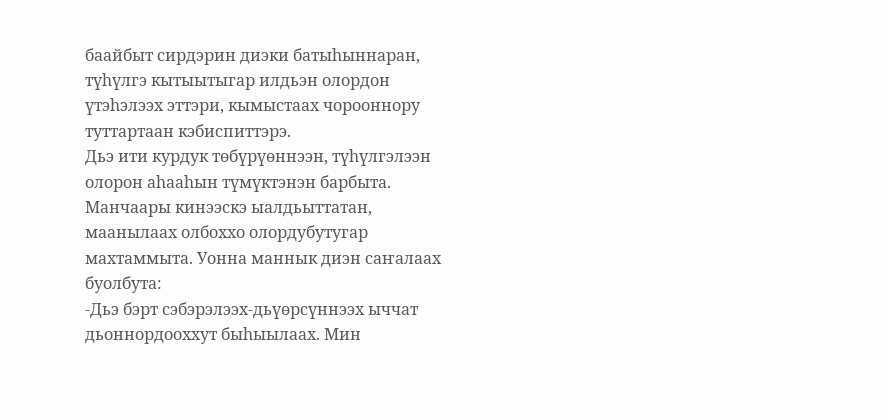баайбыт сирдэрин диэки батыһыннаран, түһүлгэ кытыытыгар илдьэн олордон үтэһэлээх эттэри, кымыстаах чорооннору туттартаан кэбиспиттэрэ.
Дьэ ити курдук төбүрүөннээн, түһүлгэлээн олорон аһааһын түмүктэнэн барбыта. Манчаары кинээскэ ыалдьыттатан, маанылаах олбоххо олордубутугар махтаммыта. Уонна маннык диэн саҥалаах буолбута:
-Дьэ бэрт сэбэрэлээх-дьүөрсүннээх ыччат дьоннордооххут быһыылаах. Мин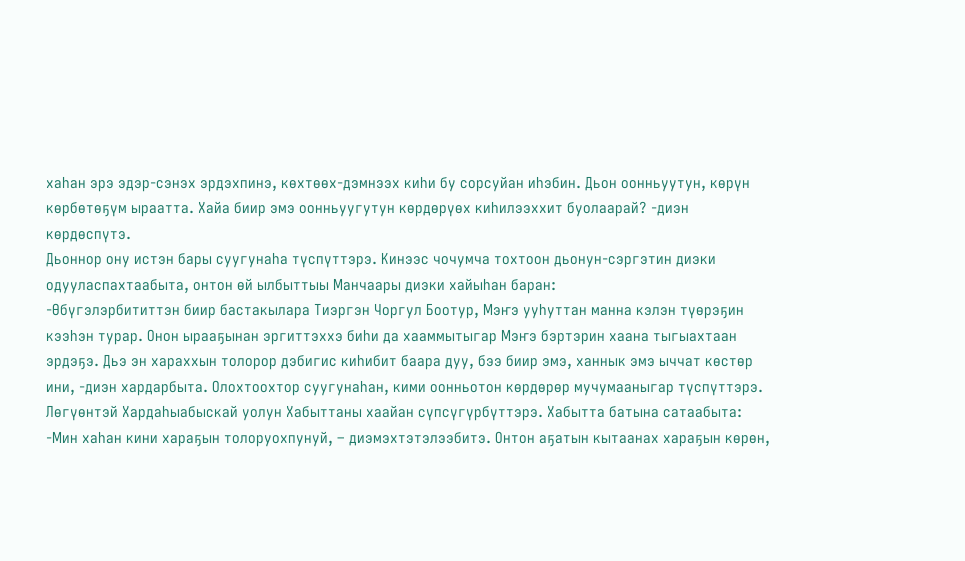хаһан эрэ эдэр-сэнэх эрдэхпинэ, көхтөөх-дэмнээх киһи бу сорсуйан иһэбин. Дьон оонньуутун, көрүн көрбөтөҕүм ыраатта. Хайа биир эмэ оонньуугутун көрдөрүөх киһилээххит буолаарай? -диэн көрдөспүтэ.
Дьоннор ону истэн бары суугунаһа түспүттэрэ. Кинээс чочумча тохтоон дьонун-сэргэтин диэки одууласпахтаабыта, онтон өй ылбыттыы Манчаары диэки хайыһан баран:
-Өбүгэлэрбититтэн биир бастакылара Тиэргэн Чоргул Боотур, Мэҥэ ууһуттан манна кэлэн түөрэҕин кээһэн турар. Онон ырааҕынан эргиттэххэ биһи да хааммытыгар Мэҥэ бэртэрин хаана тыгыахтаан эрдэҕэ. Дьэ эн хараххын толорор дэбигис киһибит баара дуу, бээ биир эмэ, ханнык эмэ ыччат көстөр ини, -диэн хардарбыта. Олохтоохтор суугунаһан, кими оонньотон көрдөрөр мучумааныгар түспүттэрэ.
Лөгүөнтэй Хардаһыабыскай уолун Хабыттаны хаайан сүпсүгүрбүттэрэ. Хабытта батына сатаабыта:
-Мин хаһан кини хараҕын толоруохпунуй, – диэмэхтэтэлээбитэ. Онтон аҕатын кытаанах хараҕын көрөн,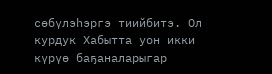сөбүлэһэргэ тиийбитэ. Ол курдук Хабытта уон икки күрүө баҕаналарыгар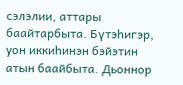сэлэлии, аттары баайтарбыта. Бүтэһигэр, уон иккиһинэн бэйэтин атын баайбыта. Дьоннор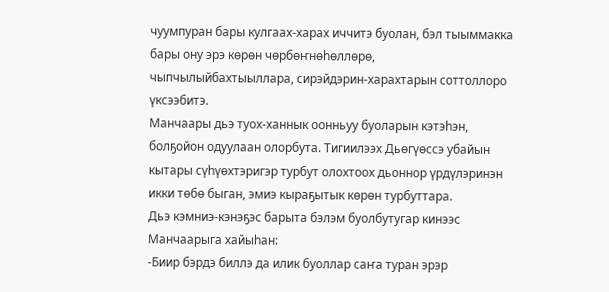чуумпуран бары кулгаах-харах иччитэ буолан, бэл тыыммакка бары ону эрэ көрөн чөрбөҥнөһөллөрө, чыпчылыйбахтыыллара, сирэйдэрин-харахтарын соттоллоро үксээбитэ.
Манчаары дьэ туох-ханнык оонньуу буоларын кэтэһэн, болҕойон одуулаан олорбута. Тигиилээх Дьөгүөссэ убайын кытары сүһүөхтэригэр турбут олохтоох дьоннор үрдүлэринэн икки төбө быган, эмиэ кыраҕытык көрөн турбуттара.
Дьэ кэмниэ-кэнэҕэс барыта бэлэм буолбутугар кинээс Манчаарыга хайыһан:
-Биир бэрдэ биллэ да илик буоллар саҥа туран эрэр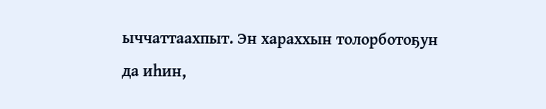ыччаттаахпыт. Эн хараххын толорботоҕун да иһин,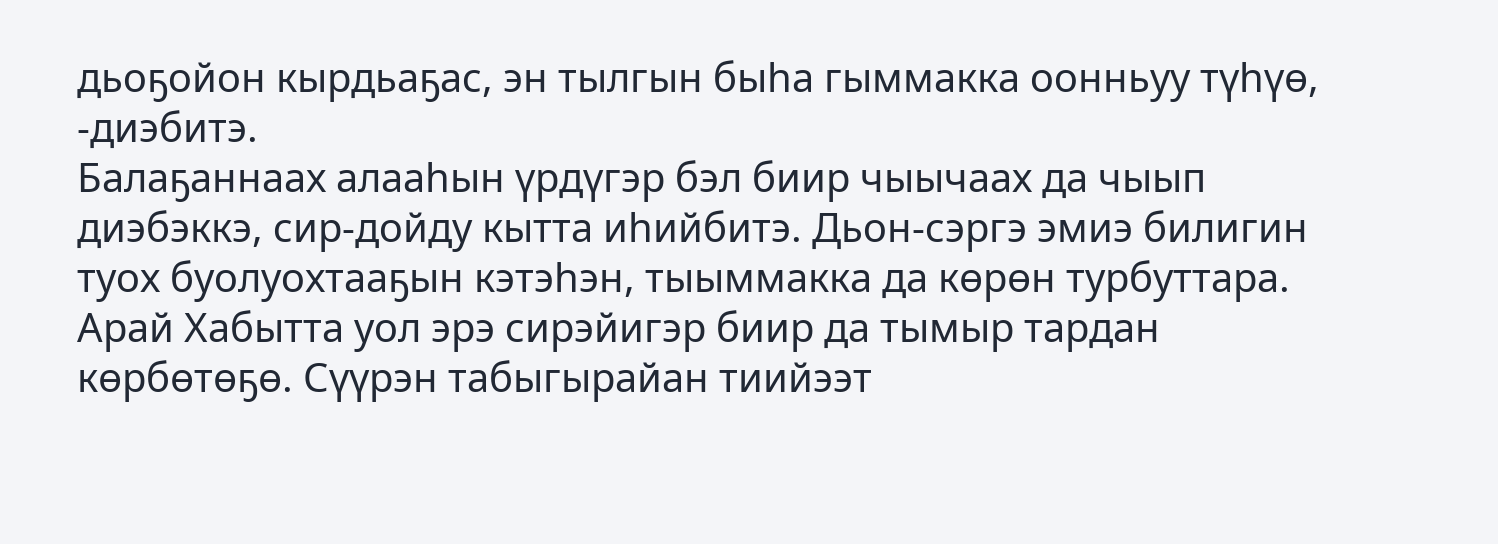дьоҕойон кырдьаҕас, эн тылгын быһа гыммакка оонньуу түһүө, -диэбитэ.
Балаҕаннаах алааһын үрдүгэр бэл биир чыычаах да чыып диэбэккэ, сир-дойду кытта иһийбитэ. Дьон-сэргэ эмиэ билигин туох буолуохтааҕын кэтэһэн, тыыммакка да көрөн турбуттара. Арай Хабытта уол эрэ сирэйигэр биир да тымыр тардан көрбөтөҕө. Сүүрэн табыгырайан тиийээт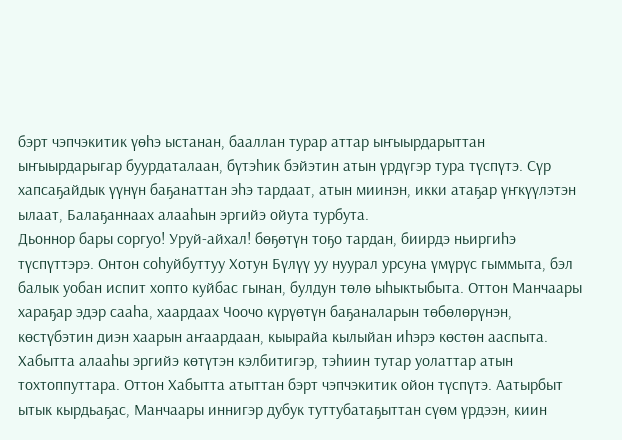бэрт чэпчэкитик үөһэ ыстанан, бааллан турар аттар ыҥыырдарыттан ыҥыырдарыгар буурдаталаан, бүтэһик бэйэтин атын үрдүгэр тура түспүтэ. Сүр хапсаҕайдык үүнүн баҕанаттан эһэ тардаат, атын миинэн, икки атаҕар үҥкүүлэтэн ылаат, Балаҕаннаах алааһын эргийэ ойута турбута.
Дьоннор бары соргуо! Уруй-айхал! бөҕөтүн тоҕо тардан, биирдэ ньиргиһэ түспүттэрэ. Онтон соһуйбуттуу Хотун Бүлүү уу нуурал урсуна үмүрүс гыммыта, бэл балык уобан испит хопто куйбас гынан, булдун төлө ыһыктыбыта. Оттон Манчаары хараҕар эдэр сааһа, хаардаах Чоочо күрүөтүн баҕаналарын төбөлөрүнэн, көстүбэтин диэн хаарын аҥаардаан, кыырайа кылыйан иһэрэ көстөн ааспыта.
Хабытта алааһы эргийэ көтүтэн кэлбитигэр, тэһиин тутар уолаттар атын тохтоппуттара. Оттон Хабытта атыттан бэрт чэпчэкитик ойон түспүтэ. Аатырбыт ытык кырдьаҕас, Манчаары иннигэр дубук туттубатаҕыттан сүөм үрдээн, киин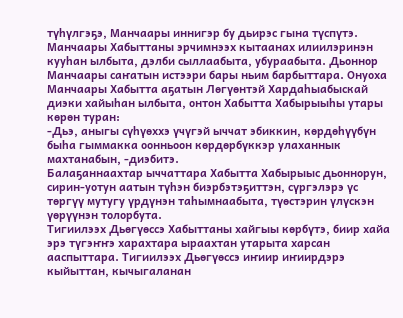түһүлгэҕэ, Манчаары иннигэр бу дьирэс гына түспүтэ. Манчаары Хабыттаны эрчимнээх кытаанах илиилэринэн кууһан ылбыта, дэлби сыллаабыта, убураабыта. Дьоннор Манчаары саҥатын истээри бары ньим барбыттара. Онуоха Манчаары Хабытта аҕатын Лөгүөнтэй Хардаһыабыскай диэки хайыһан ылбыта, онтон Хабытта Хабырыыһы утары көрөн туран:
-Дьэ, аныгы сүһүөххэ үчүгэй ыччат эбиккин, көрдөһүүбүн быһа гыммакка оонньоон көрдөрбүккэр улаханнык махтанабын, -диэбитэ.
Балаҕаннаахтар ыччаттара Хабытта Хабырыыс дьоннорун, сирин-уотун аатын түһэн биэрбэтэҕиттэн, сүргэлэрэ үс төргүү мутугу үрдүнэн таһымнаабыта, түөстэрин үлүскэн үөрүүнэн толорбута.
Тигиилээх Дьөгүөссэ Хабыттаны хайгыы көрбүтэ, биир хайа эрэ түгэҥҥэ харахтара ыраахтан утарыта харсан ааспыттара. Тигиилээх Дьөгүөссэ иҥиир иҥиирдэрэ кыйыттан, кычыгаланан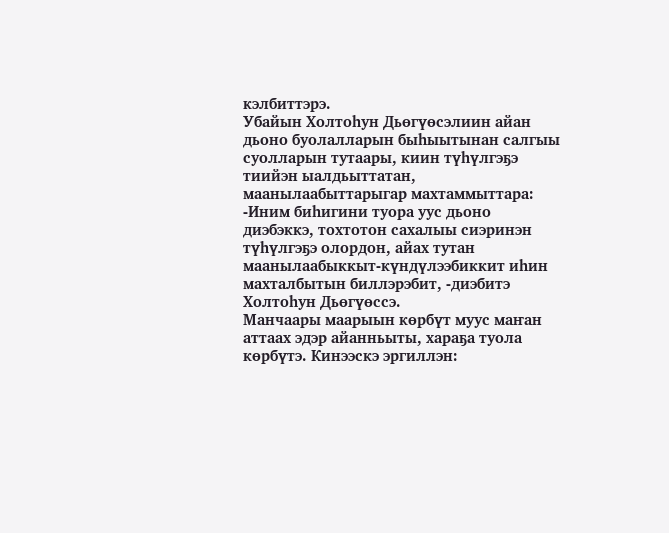кэлбиттэрэ.
Убайын Холтоһун Дьөгүөсэлиин айан дьоно буолалларын быһыытынан салгыы суолларын тутаары, киин түһүлгэҕэ тиийэн ыалдьыттатан, маанылаабыттарыгар махтаммыттара:
-Иним биһигини туора уус дьоно диэбэккэ, тохтотон сахалыы сиэринэн түһүлгэҕэ олордон, айах тутан маанылаабыккыт-күндүлээбиккит иһин махталбытын биллэрэбит, -диэбитэ Холтоһун Дьөгүөссэ.
Манчаары маарыын көрбүт муус маҥан аттаах эдэр айанньыты, хараҕа туола көрбүтэ. Кинээскэ эргиллэн: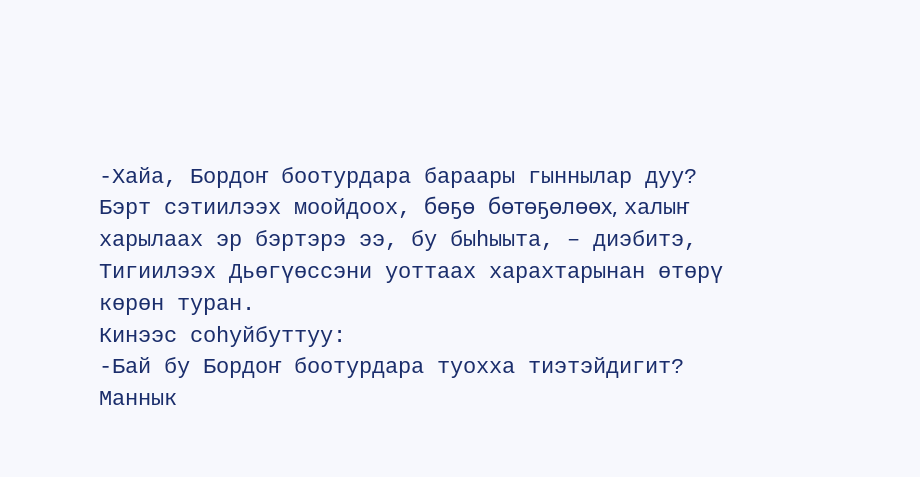-Хайа, Бордоҥ боотурдара бараары гыннылар дуу? Бэрт сэтиилээх моойдоох, бөҕө бөтөҕөлөөх, халыҥ харылаах эр бэртэрэ ээ, бу быһыыта, – диэбитэ, Тигиилээх Дьөгүөссэни уоттаах харахтарынан өтөрү көрөн туран.
Кинээс соһуйбуттуу:
-Бай бу Бордоҥ боотурдара туохха тиэтэйдигит? Маннык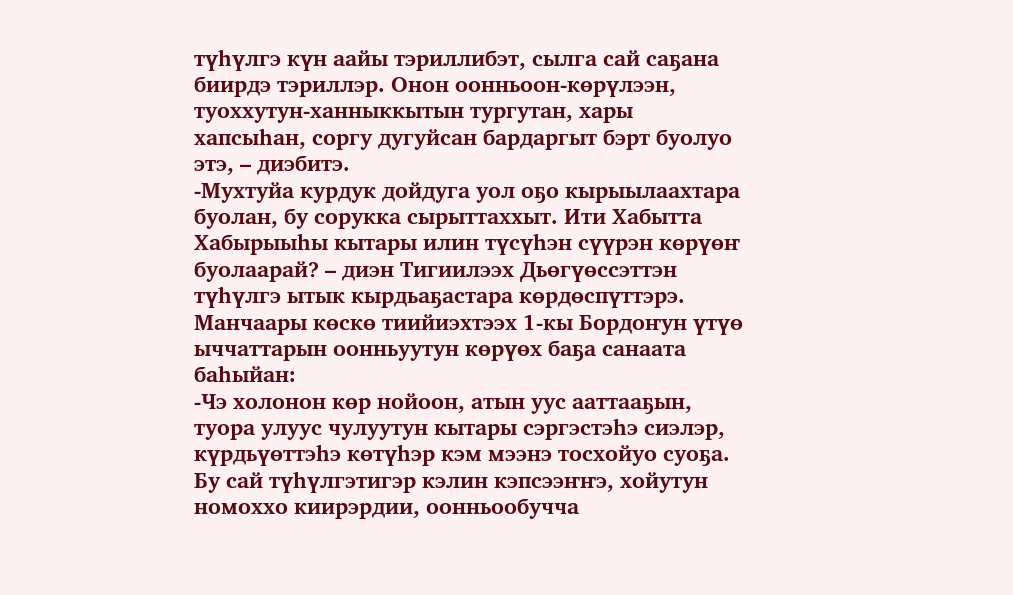түһүлгэ күн аайы тэриллибэт, сылга сай саҕана биирдэ тэриллэр. Онон оонньоон-көрүлээн, туоххутун-ханныккытын тургутан, хары хапсыһан, соргу дугуйсан бардаргыт бэрт буолуо этэ, – диэбитэ.
-Мухтуйа курдук дойдуга уол оҕо кырыылаахтара буолан, бу сорукка сырыттаххыт. Ити Хабытта Хабырыыһы кытары илин түсүһэн сүүрэн көрүөҥ буолаарай? – диэн Тигиилээх Дьөгүөссэттэн түһүлгэ ытык кырдьаҕастара көрдөспүттэрэ. Манчаары көскө тиийиэхтээх 1-кы Бордоҥун үтүө ыччаттарын оонньуутун көрүөх баҕа санаата баһыйан:
-Чэ холонон көр нойоон, атын уус ааттааҕын, туора улуус чулуутун кытары сэргэстэһэ сиэлэр, күрдьүөттэһэ көтүһэр кэм мээнэ тосхойуо суоҕа. Бу сай түһүлгэтигэр кэлин кэпсээҥҥэ, хойутун номоххо киирэрдии, оонньообучча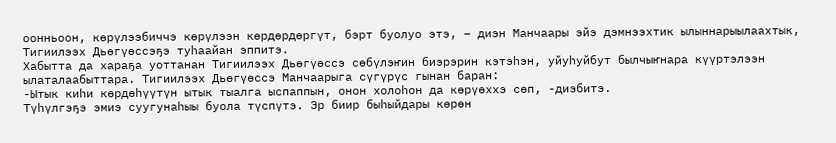оонньоон, көрүлээбиччэ көрүлээн көрдөрдөргүт, бэрт буолуо этэ, – диэн Манчаары эйэ дэмнээхтик ылыннарыылаахтык, Тигиилээх Дьөгүөссэҕэ туһаайан эппитэ.
Хабытта да хараҕа уоттанан Тигиилээх Дьөгүөссэ сөбүлэҥин биэрэрин кэтэһэн, уйуһуйбут былчыҥнара күүртэлээн ылаталаабыттара. Тигиилээх Дьөгүөссэ Манчаарыга сүгүрүс гынан баран:
-Ытык киһи көрдөһүүтүн ытык тыалга ыспаппын, онон холоһон да көрүөххэ сөп, -диэбитэ.
Түһүлгэҕэ эмиэ суугунаһыы буола түспүтэ. Эр биир быһыйдары көрөн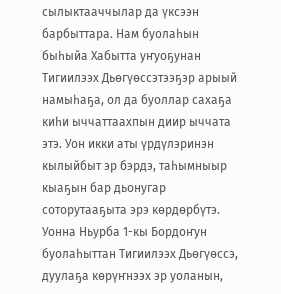сылыктааччылар да үксээн барбыттара. Нам буолаһын быһыйа Хабытта уҥуоҕунан Тигиилээх Дьөгүөссэтээҕэр арыый намыһаҕа, ол да буоллар сахаҕа киһи ыччаттаахпын диир ыччата этэ. Уон икки аты үрдүлэринэн кылыйбыт эр бэрдэ, таһымныыр кыаҕын бар дьонугар соторутааҕыта эрэ көрдөрбүтэ. Уонна Ньурба 1-кы Бордоҥун буолаһыттан Тигиилээх Дьөгүөссэ, дуулаҕа көрүҥнээх эр уоланын,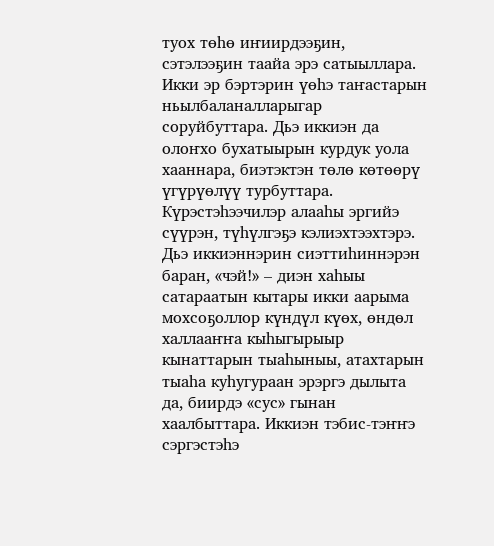туох төһө иҥиирдээҕин, сэтэлээҕин таайа эрэ сатыыллара.
Икки эр бэртэрин үөһэ таҥастарын ньылбаланалларыгар соруйбуттара. Дьэ иккиэн да олоҥхо бухатыырын курдук уола хааннара, биэтэктэн төлө көтөөрү үгүрүөлүү турбуттара. Күрэстэһээчилэр алааһы эргийэ сүүрэн, түһүлгэҕэ кэлиэхтээхтэрэ. Дьэ иккиэннэрин сиэттиһиннэрэн баран, «чэй!» – диэн хаһыы сатараатын кытары икки аарыма мохсоҕоллор күндүл күөх, өндөл халлааҥҥа кыһыгырыыр кынаттарын тыаһыныы, атахтарын тыаһа куһугураан эрэргэ дылыта да, биирдэ «сус» гынан хаалбыттара. Иккиэн тэбис-тэҥҥэ сэргэстэһэ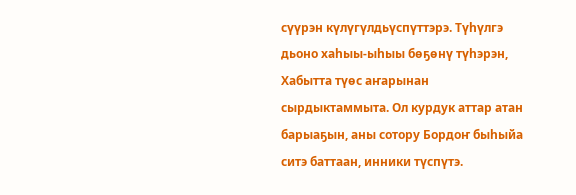сүүрэн күлүгүлдьүспүттэрэ. Түһүлгэ дьоно хаһыы-ыһыы бөҕөнү түһэрэн, Хабытта түөс аҥарынан сырдыктаммыта. Ол курдук аттар атан барыаҕын, аны сотору Бордоҥ быһыйа ситэ баттаан, инники түспүтэ.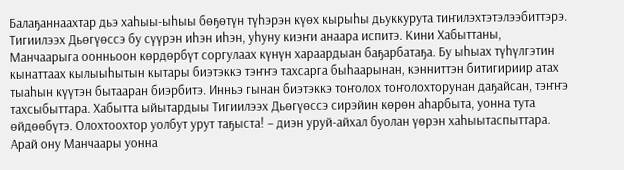Балаҕаннаахтар дьэ хаһыы-ыһыы бөҕөтүн түһэрэн күөх кырыһы дьуккурута тиҥилэхтэтэлээбиттэрэ.
Тигиилээх Дьөгүөссэ бу сүүрэн иһэн иһэн, уһуну киэҥи анаара испитэ. Кини Хабыттаны, Манчаарыга оонньоон көрдөрбүт соргулаах күнүн хараардыан баҕарбатаҕа. Бу ыһыах түһүлгэтин кынаттаах кылыыһытын кытары биэтэккэ тэҥҥэ тахсарга быһаарынан, кэнниттэн битигириир атах тыаһын күүтэн бытааран биэрбитэ. Инньэ гынан биэтэккэ тоҥолох тоҥолохторунан даҕайсан, тэҥҥэ тахсыбыттара. Хабытта ыйытардыы Тигиилээх Дьөгүөссэ сирэйин көрөн аһарбыта, уонна тута өйдөөбүтэ. Олохтоохтор уолбут урут таҕыста! – диэн уруй-айхал буолан үөрэн хаһыытаспыттара.
Арай ону Манчаары уонна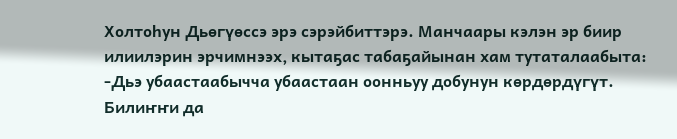Холтоһун Дьөгүөссэ эрэ сэрэйбиттэрэ. Манчаары кэлэн эр биир илиилэрин эрчимнээх, кытаҕас табаҕайынан хам тутаталаабыта:
-Дьэ убаастаабычча убаастаан оонньуу добунун көрдөрдүгүт. Билиҥҥи да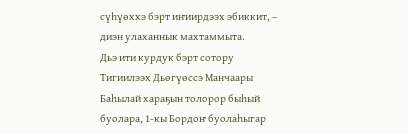сүһүөххэ бэрт иҥиирдээх эбиккит, – диэн улаханнык махтаммыта.
Дьэ ити курдук бэрт сотору Тигиилээх Дьөгүөссэ Манчаары Баһылай хараҕын толорор быһый буолара, 1-кы Бордоҥ буолаһыгар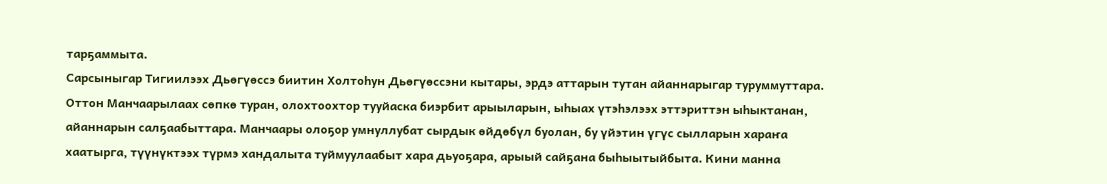тарҕаммыта.
Сарсыныгар Тигиилээх Дьөгүөссэ биитин Холтоһун Дьөгүөссэни кытары, эрдэ аттарын тутан айаннарыгар туруммуттара. Оттон Манчаарылаах сөпкө туран, олохтоохтор тууйаска биэрбит арыыларын, ыһыах үтэһэлээх эттэриттэн ыһыктанан, айаннарын салҕаабыттара. Манчаары олоҕор умнуллубат сырдык өйдөбүл буолан, бу үйэтин үгүс сылларын хараҥа хаатырга, түүнүктээх түрмэ хандалыта туймуулаабыт хара дьуоҕара, арыый сайҕана быһыытыйбыта. Кини манна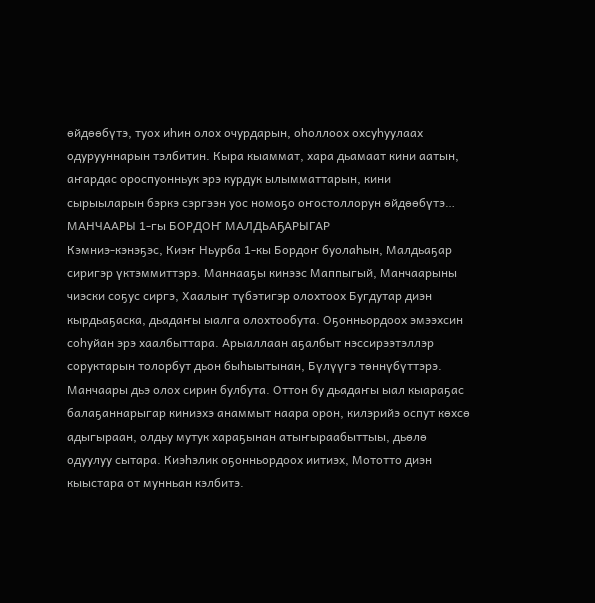өйдөөбүтэ, туох иһин олох очурдарын, оһоллоох охсуһуулаах одурууннарын тэлбитин. Кыра кыаммат, хара дьамаат кини аатын, аҥардас ороспуонньук эрэ курдук ылымматтарын, кини сырыыларын бэркэ сэргээн уос номоҕо оҥостоллорун өйдөөбүтэ…
МАНЧААРЫ 1-гы БОРДОҤ МАЛДЬАҔАРЫГАР
Кэмниэ-кэнэҕэс, Киэҥ Ньурба 1-кы Бордоҥ буолаһын, Малдьаҕар сиригэр үктэммиттэрэ. Маннааҕы кинээс Маппыгый, Манчаарыны чиэски соҕус сиргэ, Хаалыҥ түбэтигэр олохтоох Бугдутар диэн кырдьаҕаска, дьадаҥы ыалга олохтообута. Оҕонньордоох эмээхсин соһуйан эрэ хаалбыттара. Арыаллаан аҕалбыт нэссирээтэллэр соруктарын толорбут дьон быһыытынан, Бүлүүгэ төннүбүттэрэ.
Манчаары дьэ олох сирин булбута. Оттон бу дьадаҥы ыал кыараҕас балаҕаннарыгар киниэхэ анаммыт наара орон, килэрийэ оспут көхсө адыгыраан, олдьу мутук хараҕынан атыҥыраабыттыы, дьөлө одуулуу сытара. Киэһэлик оҕонньордоох иитиэх, Мототто диэн кыыстара от мунньан кэлбитэ.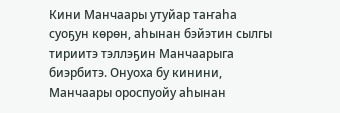Кини Манчаары утуйар таҥаһа суоҕун көрөн, аһынан бэйэтин сылгы тириитэ тэллэҕин Манчаарыга биэрбитэ. Онуоха бу кинини, Манчаары ороспуойу аһынан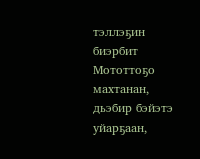тэллэҕин биэрбит Мототтоҕо махтанан, дьэбир бэйэтэ уйарҕаан,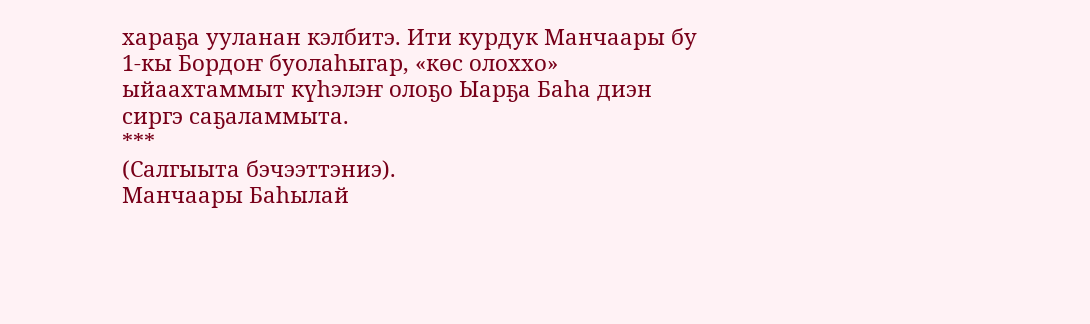хараҕа ууланан кэлбитэ. Ити курдук Манчаары бу 1-кы Бордоҥ буолаһыгар, «көс олоххо» ыйаахтаммыт күһэлэҥ олоҕо Ыарҕа Баһа диэн сиргэ саҕаламмыта.
***
(Салгыыта бэчээттэниэ).
Манчаары Баһылай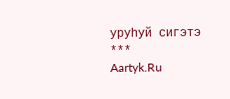уруһуй сигэтэ
***
Aartyk.Ru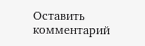Оставить комментарий